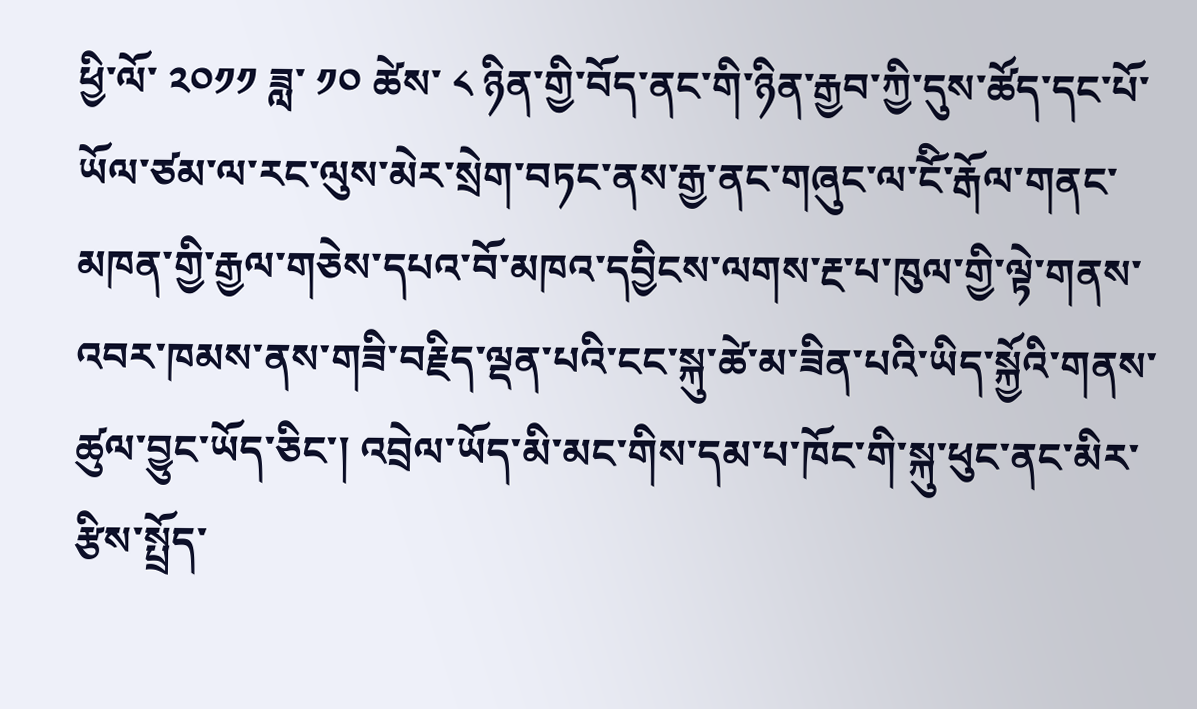ཕྱི་ལོ་ ༢༠༡༡ ཟླ་ ༡༠ ཚེས་ ༨ ཉིན་གྱི་བོད་ནང་གི་ཉིན་རྒྱབ་ཀྱི་དུས་ཚོད་དང་པོ་ཡོལ་ཙམ་ལ་རང་ལུས་མེར་སྲེག་བཏང་ནས་རྒྱ་ནང་གཞུང་ལ་ངོི་རྒོལ་གནང་མཁན་གྱི་རྒྱལ་གཅེས་དཔའ་བོ་མཁའ་དབྱིངས་ལགས་རྔ་པ་ཁུལ་གྱི་ལྟེ་གནས་འབར་ཁམས་ནས་གཟི་བརྗིད་ལྡན་པའི་ངང་སྐུ་ཚེ་མ་ཟིན་པའི་ཡིད་སྐྱོའི་གནས་ཚུལ་བྱུང་ཡོད་ཅིང་། འབྲེལ་ཡོད་མི་མང་གིས་དམ་པ་ཁོང་གི་སྐུ་ཕུང་ནང་མིར་རྩིས་སྤྲོད་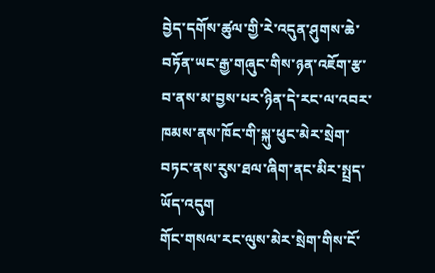བྱེད་དགོས་ཚུལ་གྱི་རེ་འདུན་ཤུགས་ཆེ་བཏོན་ཡང་རྒྱ་གཞུང་གིས་ཉན་འཇོག་རྩ་བ་ནས་མ་བྱས་པར་ཉིན་དེ་རང་ལ་འབར་ཁམས་ནས་ཁོང་གི་སྐུ་ཕུང་མེར་སྲེག་བཏང་ནས་རུས་ཐལ་ཞིག་ནང་མིར་སྤྲད་ཡོད་འདུག
གོང་གསལ་རང་ལུས་མེར་སྲེག་གིས་ངོ་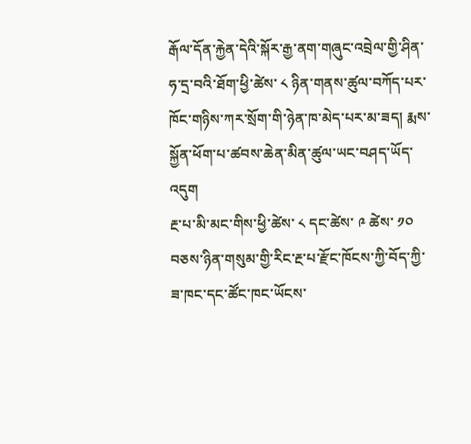རྒོལ་དོན་རྐྱེན་དེའི་སྐོར་རྒྱ་ནག་གཞུང་འབྲེལ་གྱི་ཤིན་ཧ་དྲ་བའི་ཐོག་ཕྱི་ཚེས་ ༨ ཉིན་གནས་ཚུལ་བཀོད་པར་ཁོང་གཉིས་ཀར་སྲོག་གི་ཉེན་ཁ་མེད་པར་མ་ཟད། རྨས་སྐྱོན་ཕོག་པ་ཚབས་ཆེན་མིན་ཚུལ་ཡང་བཤད་ཡོད་འདུག
རྔ་པ་མི་མང་གིས་ཕྱི་ཚེས་ ༨ དང་ཚེས་ ༩ ཚེས་ ༡༠ བཅས་ཉིན་གསུམ་གྱི་རིང་རྔ་པ་རྫོང་ཁོངས་ཀྱི་བོད་ཀྱི་ཟ་ཁང་དང་ཚོང་ཁང་ཡོངས་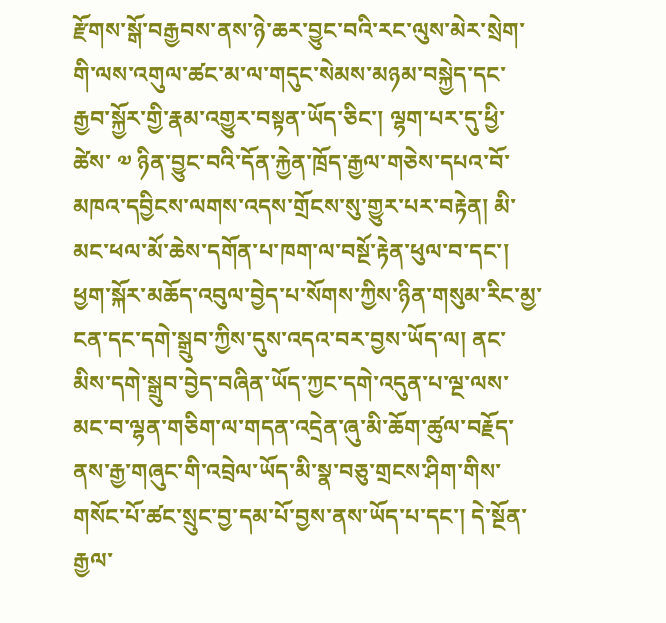རྫོགས་སྒོ་བརྒྱབས་ནས་ཉེ་ཆར་བྱུང་བའི་རང་ལུས་མེར་སྲེག་གི་ལས་འགུལ་ཚང་མ་ལ་གདུང་སེམས་མཉམ་བསྐྱེད་དང་རྒྱབ་སྐྱོར་གྱི་རྣམ་འགྱུར་བསྟན་ཡོད་ཅིང་། ལྷག་པར་དུ་ཕྱི་ཚེས་ ༧ ཉིན་བྱུང་བའི་དོན་རྐྱེན་ཁྲོད་རྒྱལ་གཅེས་དཔའ་བོ་མཁའ་དབྱིངས་ལགས་འདས་གྲོངས་སུ་གྱུར་པར་བརྟེན། མི་མང་ཕལ་མོ་ཆེས་དགོན་པ་ཁག་ལ་བསྔོ་རྟེན་ཕུལ་བ་དང་། ཕྱག་སྐོར་མཆོད་འབུལ་བྱེད་པ་སོགས་ཀྱིས་ཉིན་གསུམ་རིང་མྱ་ངན་དང་དགེ་སྒྲུབ་ཀྱིས་དུས་འདའ་བར་བྱས་ཡོད་ལ། ནང་མིས་དགེ་སྒྲུབ་བྱེད་བཞིན་ཡོད་ཀྱང་དགེ་འདུན་པ་ལྔ་ལས་མང་བ་ལྷན་གཅིག་ལ་གདན་འདྲེན་ཞུ་མི་ཆོག་ཚུལ་བརྗོད་ནས་རྒྱ་གཞུང་གི་འབྲེལ་ཡོད་མི་སྣ་བཅུ་གྲངས་ཤིག་གིས་གསོང་པོ་ཚང་སྲུང་བྱ་དམ་པོ་བྱས་ནས་ཡོད་པ་དང་། དེ་སྔོན་རྒྱལ་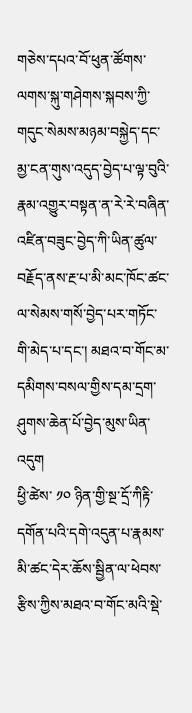གཅེས་དཔའ་བོ་ཕུན་ཚོགས་ལགས་སྐུ་གཤེགས་སྐབས་ཀྱི་གདུང་སེམས་མཉམ་བསྐྱེད་དང་མྱ་ངན་གུས་འདུད་བྱེད་པ་ལྟ་བུའི་རྣམ་འགྱུར་བསྟན་ན་རེ་རེ་བཞིན་འཛིན་བཟུང་བྱེད་ཀི་ཡིན་ཚུལ་བརྗོད་ནས་རྔ་པ་མི་མང་ཁོང་ཚང་ལ་སེམས་གསོ་བྱེད་པར་གཏོང་གི་མེད་པ་དང་། མཐའ་བ་གོང་མ་དམིགས་བསལ་གྱིས་དམ་དྲག་ཤུགས་ཆེན་པོ་བྱེད་མུས་ཡིན་འདུག
ཕྱི་ཚེས་ ༡༠ ཉིན་གྱི་སྔ་དྲོ་ཀིརྟི་དགོན་པའི་དགེ་འདུན་པ་རྣམས་མི་ཚང་དེར་ཆོས་སྦྱིན་ལ་ཕེབས་རྩིས་ཀྱིས་མཐའ་བ་གོང་མའི་སྡེ་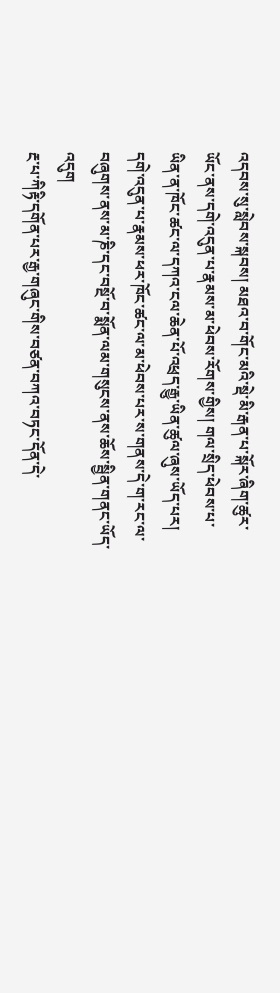འདབས་སུ་སླེབས་སྐབས། མཐའ་བ་གོང་མའི་སྡེ་མི་རྒན་པ་སྐོར་ཞིག་ཚུར་ཡོང་ནས་དགེ་འདུན་པ་རྣམས་མ་ཕེབས་རོགས་གྱིས། གལ་སྲིད་ཕེབས་པ་ཡིན་ན་ཁོང་ཚང་ལ་དཀའ་ངལ་ཆེན་པོ་འཕྲད་རྒྱུ་ཡིན་ཚུལ་ཞུས་ཡོད་པར། དགེ་འདུན་པ་རྣམས་ཕར་ཁོང་ཚང་ལ་མ་ཕེབས་པར་ས་གནས་དེ་ག་རང་ལ་བཞུགས་ནས་མ་ཎི་དང་བསྔོ་བ་སྨོན་ལམ་གསུངས་ནས་ཆོས་སྦྱིན་གནང་ཡོད་འདུག
རྔ་པ་ཀིརྟི་དགོན་པར་རྒྱ་གཞུང་གིས་བཙན་བཀའ་བཏང་དོན་དེ་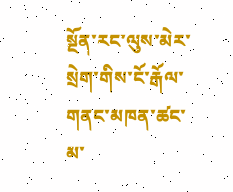སྔོན་རང་ལུས་མེར་སྲེག་གིས་ངོ་རྒོལ་གནང་མཁན་ཚང་མ་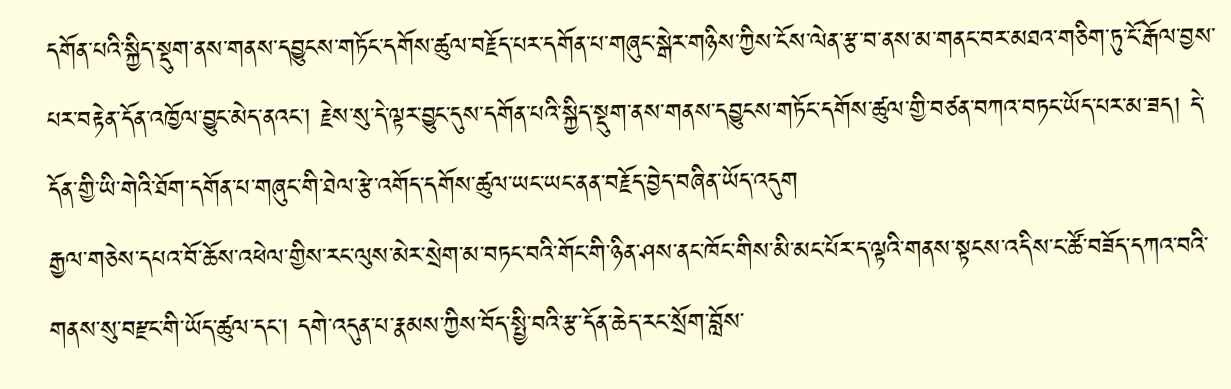དགོན་པའི་སྐྱིད་སྡུག་ནས་གནས་དབྱུངས་གཏོང་དགོས་ཚུལ་བརྗོད་པར་དགོན་པ་གཞུང་སྒེར་གཉིས་ཀྱིས་ངོས་ལེན་རྩ་བ་ནས་མ་གནང་བར་མཐའ་གཅིག་ཏུ་ངོ་རྒོལ་བྱས་པར་བརྟེན་དོན་འཁྱོལ་བྱུང་མེད་ནའང་། རྗེས་སུ་དེ་ལྟར་བྱུང་དུས་དགོན་པའི་སྐྱིད་སྡུག་ནས་གནས་དབྱུངས་གཏོང་དགོས་ཚུལ་གྱི་བཙན་བཀའ་བཏང་ཡོད་པར་མ་ཟད། དེ་དོན་གྱི་ཡི་གེའི་ཐོག་དགོན་པ་གཞུང་གི་ཐེལ་རྩེ་འགོད་དགོས་ཚུལ་ཡང་ཡང་ནན་བརྗོད་བྱེད་བཞིན་ཡོད་འདུག
རྒྱལ་གཅེས་དཔའ་བོ་ཆོས་འཕེལ་གྱིས་རང་ལུས་མེར་སྲེག་མ་བཏང་བའི་གོང་གི་ཉིན་ཤས་ནང་ཁོང་གིས་མི་མང་པོར་ད་ལྟའི་གནས་སྟངས་འདིས་ང་ཚོ་བཟོད་དཀའ་བའི་གནས་སུ་བརྫང་གི་ཡོད་ཚུལ་དང་། དགེ་འདུན་པ་རྣམས་ཀྱིས་བོད་སྤྱི་བའི་རྩ་དོན་ཆེད་རང་སྲོག་བློས་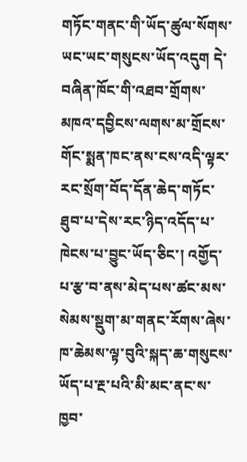གཏོང་གནང་གི་ཡོད་ཚུལ་སོགས་ཡང་ཡང་གསུངས་ཡོད་འདུག དེ་བཞིན་ཁོང་གི་འཐབ་གྲོགས་མཁའ་དབྱིངས་ལགས་མ་གྲོངས་གོང་སྨན་ཁང་ནས་ངས་འདི་ལྟར་རང་སྲོག་བོད་དོན་ཆེད་གཏོང་ཐུབ་པ་དེས་རང་ཉིད་འདོད་པ་ཁེངས་པ་བྱུང་ཡོད་ཅིང་། འགྱོད་པ་རྩ་བ་ནས་མེད་པས་ཚང་མས་སེམས་སྡུག་མ་གནང་རོགས་ཞེས་ཁ་ཆེམས་ལྟ་བུའི་སྐད་ཆ་གསུངས་ཡོད་པ་རྔ་པའི་མི་མང་ནང་ས་ཁྱབ་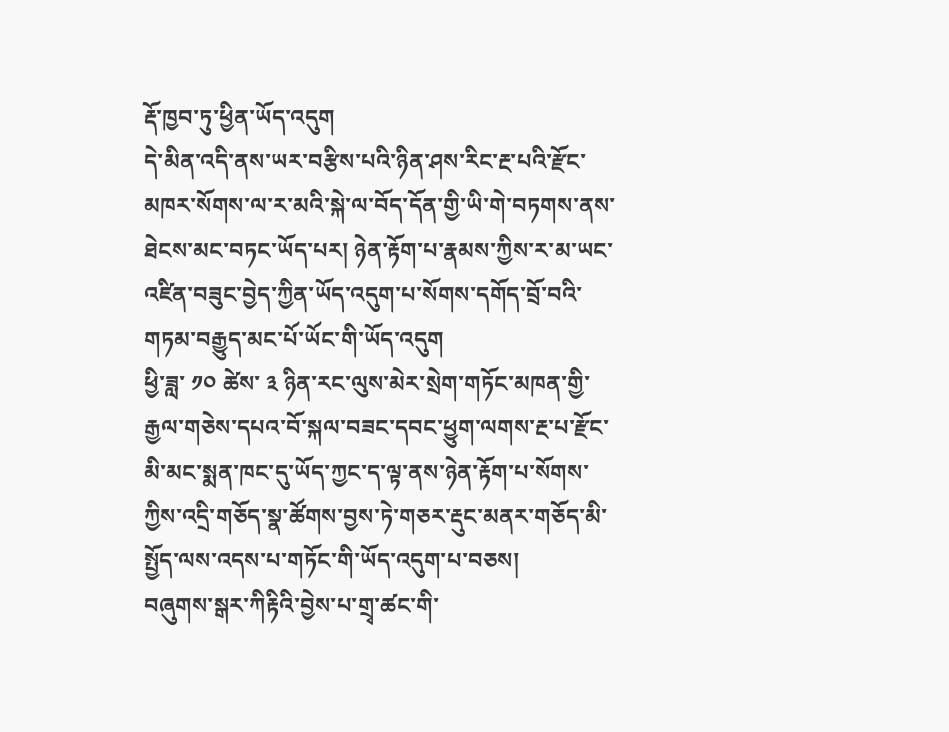རྡོ་ཁྱབ་ཏུ་ཕྱིན་ཡོད་འདུག
དེ་མིན་འདི་ནས་ཡར་བརྩིས་པའི་ཉིན་ཤས་རིང་རྔ་པའི་རྫོང་མཁར་སོགས་ལ་ར་མའི་སྐེ་ལ་བོད་དོན་གྱི་ཡི་གེ་བཏགས་ནས་ཐེངས་མང་བཏང་ཡོད་པར། ཉེན་རྟོག་པ་རྣམས་ཀྱིས་ར་མ་ཡང་འཛིན་བཟུང་བྱེད་ཀྱིན་ཡོད་འདུག་པ་སོགས་དགོད་བྲོ་བའི་གཏམ་བརྒྱུད་མང་པོ་ཡོང་གི་ཡོད་འདུག
ཕྱི་ཟླ་ ༡༠ ཚེས་ ༣ ཉིན་རང་ལུས་མེར་སྲེག་གཏོང་མཁན་གྱི་རྒྱལ་གཅེས་དཔའ་བོ་སྐལ་བཟང་དབང་ཕྱུག་ལགས་རྔ་པ་རྫོང་མི་མང་སྨན་ཁང་དུ་ཡོད་ཀྱང་ད་ལྟ་ནས་ཉེན་རྟོག་པ་སོགས་ཀྱིས་འདྲི་གཅོད་སྣ་ཚོགས་བྱས་ཏེ་གཅར་རྡུང་མནར་གཅོད་མི་སྤྱོད་ལས་འདས་པ་གཏོང་གི་ཡོད་འདུག་པ་བཅས།
བཞུགས་སྒར་ཀིརྟིའི་བྱེས་པ་གྲྭ་ཚང་གི་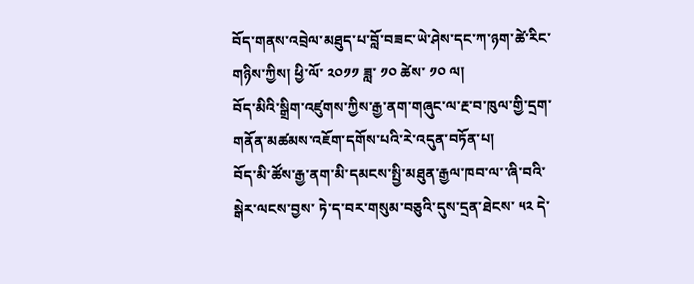བོད་གནས་འབྲེལ་མཐུད་པ་བློ་བཟང་ཡེ་ཤེས་དང་ཀ་ཉག་ཚེ་རིང་གཉིས་ཀྱིས། ཕྱི་ལོ་ ༢༠༡༡ ཟླ་ ༡༠ ཚེས་ ༡༠ ལ།
བོད་མིའི་སྒྲིག་འཛུགས་ཀྱིས་རྒྱ་ནག་གཞུང་ལ་རྔ་བ་ཁུལ་གྱི་དྲག་གནོན་མཚམས་འཇོག་དགོས་པའི་རེ་འདུན་བཏོན་པ།
བོད་མི་ཚོས་རྒྱ་ནག་མི་དམངས་སྤྱི་མཐུན་རྒྱལ་ཁབ་ལ་་ཞི་བའི་སྒེར་ལངས་བྱས་ ཏེ་ད་བར་གསུམ་བཅུའི་དུས་དྲན་ཐེངས་ ༥༢ དེ་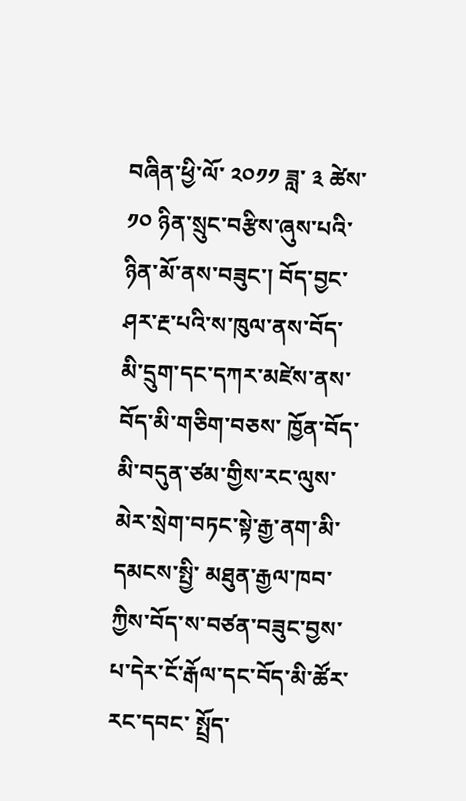བཞིན་ཕྱི་ལོ་ ༢༠༡༡ ཟླ་ ༣ ཚེས་ ༡༠ ཉིན་སྲུང་བརྩིས་ཞུས་པའི་ཉིན་མོ་ནས་བཟུང་། བོད་བྱང་ཤར་རྔ་པའི་ས་ཁུལ་ནས་བོད་མི་དྲུག་དང་དཀར་མཛེས་ནས་བོད་མི་གཅིག་བཅས་ ཁྱོན་བོད་མི་བདུན་ཙམ་གྱིས་རང་ལུས་མེར་སྲེག་བཏང་སྟེ་རྒྱ་ནག་མི་དམངས་སྤྱི་ མཐུན་རྒྱལ་ཁབ་ཀྱིས་བོད་ས་བཙན་བཟུང་བྱས་པ་དེར་ངོ་རྒོལ་དང་བོད་མི་ཚོར་རང་དབང་ སྤྲོད་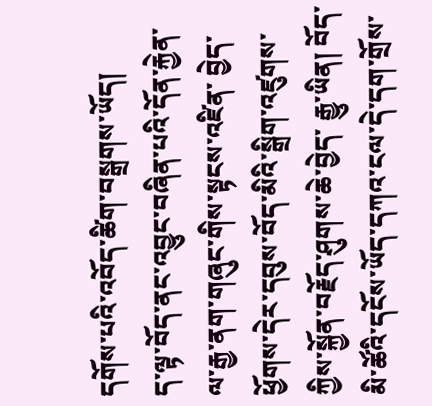དགོས་པའི་འབོད་ཚིག་བསྒྲགས་ཡོད།
ད་ལྟ་བོད་ནང་འབྱུང་བཞིན་པའི་དོན་རྐྱེན་ལ་རྒྱ་ནག་གཞུང་གིས་སྟངས་འཛིན་ བྱེད་ཕྱོགས་དེར་དབུས་བོད་མིའི་སྒྲིག་འཛུགས་ཀྱིས་སྐྱོན་བརྗོད་ཤུགས་ཆེ་བྱེད་ རྒྱུ་ཡིན། བོད་མི་ཚོའི་དངོས་ཡོད་དཀའ་ངལ་དེ་དག་གྲོས་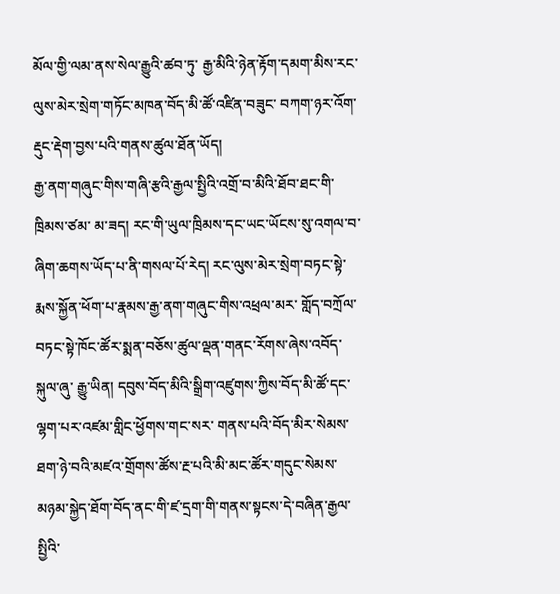མོལ་གྱི་ལམ་ནས་སེལ་རྒྱུའི་ཚབ་ཏུ་ རྒྱ་མིའི་ཉེན་རྟོག་དམག་མིས་རང་ལུས་མེར་སྲེག་གཏོང་མཁན་བོད་མི་ཚོ་འཛིན་བཟུང་ བཀག་ཉར་འོག་རྡུང་རྡེག་བྱས་པའི་གནས་ཚུལ་ཐོན་ཡོད།
རྒྱ་ནག་གཞུང་གིས་གཞི་རྩའི་རྒྱལ་སྤྱིའི་འགྲོ་བ་མིའི་ཐོབ་ཐང་གི་ཁྲིམས་ཙམ་ མ་ཟད། རང་གི་ཡུལ་ཁྲིམས་དང་ཡང་ཡོངས་སུ་འགལ་བ་ཞིག་ཆགས་ཡོད་པ་ནི་གསལ་པོ་རེད། རང་ལུས་མེར་སྲེག་བཏང་སྟེ་རྨས་སྐྱོན་ཕོག་པ་རྣམས་རྒྱ་ནག་གཞུང་གིས་འཕྲལ་མར་ གློད་བཀྲོལ་བཏང་སྟེ་ཁོང་ཚོར་སྨན་བཅོས་ཚུལ་ལྡན་གནང་རོགས་ཞེས་འབོད་སྐུལ་ཞུ་ རྒྱུ་ཡིན། དབུས་བོད་མིའི་སྒྲིག་འཛུགས་ཀྱིས་བོད་མི་ཚོ་དང་ལྷག་པར་འཛམ་གླིང་ཕྱོགས་གང་སར་ གནས་པའི་བོད་མིར་སེམས་ཐག་ཉེ་བའི་མཛའ་གྲོགས་ཚོས་རྔ་པའི་མི་མང་ཚོར་གདུང་སེམས་ མཉམ་སྐྱེད་ཐོག་བོད་ནང་གི་ཛ་དྲག་གི་གནས་སྟངས་དེ་བཞིན་རྒྱལ་སྤྱིའི་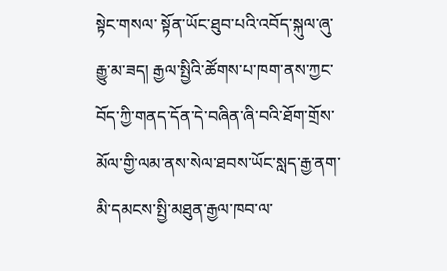སྟེང་གསལ་ སྟོན་ཡོང་ཐུབ་པའི་འབོད་སྐུལ་ཞུ་རྒྱུ་མ་ཟད། རྒྱལ་སྤྱིའི་ཚོགས་པ་ཁག་ནས་ཀྱང་བོད་ཀྱི་གནད་དོན་དེ་བཞིན་ཞི་བའི་ཐོག་གྲོས་ མོལ་གྱི་ལམ་ནས་སེལ་ཐབས་ཡོང་སླད་རྒྱ་ནག་མི་དམངས་སྤྱི་མཐུན་རྒྱལ་ཁབ་ལ་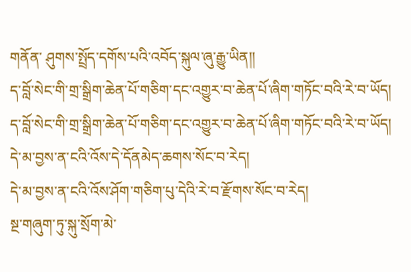གནོན་ ཤུགས་སྤྲོད་དགོས་པའི་འབོད་སྐུལ་ཞུ་རྒྱུ་ཡིན།།
ད་བློ་སེང་གི་གྲ་སྒྲིག་ཆེན་པོ་གཅིག་དང་འགྱུར་བ་ཆེན་པོ་ཞིག་གཏོང་བའི་རེ་བ་ཡོད།
ད་བློ་སེང་གི་གྲ་སྒྲིག་ཆེན་པོ་གཅིག་དང་འགྱུར་བ་ཆེན་པོ་ཞིག་གཏོང་བའི་རེ་བ་ཡོད།
དེ་མ་བྱས་ན་ངའི་འོས་དེ་དོནམེད་ཆགས་སོང་བ་རེད།
དེ་མ་བྱས་ན་ངའི་འོས་ཤོག་གཅིག་པུ་དེའི་རེ་བ་རྫོགས་སོང་བ་རེད།
སྔ་གཞུག་ཏུ་སྐུ་སྲོག་མེ་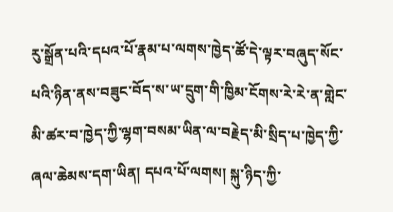རུ་སྒྲོན་པའི་དཔའ་པོ་རྣམ་པ་ལགས་ཁྱེད་ཚོ་དེ་ལྟར་བཞུད་སོང་པའི་ཉིན་ནས་བཟུང་བོད་ས་ཡ་དྲུག་གི་ཁྱིམ་ངོགས་རེ་རེ་ན་གླེང་མི་ཚར་བ་ཁྱེད་ཀྱི་ལྷག་བསམ་ཡིན་ལ་བརྗེད་མི་སྲིད་པ་ཁྱེད་ཀྱི་ཞལ་ཆེམས་དག་ཡིན། དཔའ་པོ་ལགས། སྐུ་ཉིད་ཀྱི་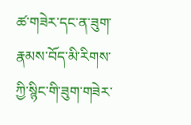ཚ་གཟེར་དང་ན་ཟུག་རྣམས་བོད་མི་རིགས་ཀྱི་སྙིང་གི་ཟུག་གཟེར་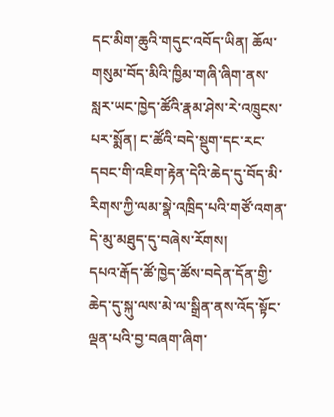དང་མིག་ཆུའི་གདུང་འབོད་ཡིན། ཆོལ་གསུམ་བོད་མིའི་ཁྱིམ་གཞི་ཞིག་ནས་སླར་ཡང་ཁྱེད་ཚོའི་རྣམ་ཤེས་རེ་འཁྲུངས་པར་སྨོན། ང་ཚོའི་བདེ་སྡུག་དང་རང་དབང་གི་འཇིག་རྟེན་དེའི་ཆེད་དུ་བོད་མི་རིགས་ཀྱི་ལམ་སྣེ་འཁྲིད་པའི་གཙོ་འགན་དེ་མུ་མཐུད་དུ་བཞེས་རོགས།
དཔའ་རྒོད་ཚོ་ཁྱེད་ཚོས་བདེན་དོན་གྱི་ཆེད་དུ་སྐུ་ལས་མེ་ལ་སྒྲིན་ནས་འོད་སྟོང་ལྡན་པའི་བྱ་བཞག་ཞིག་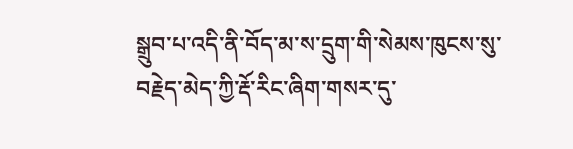སྒྲུབ་པ་འདི་ནི་བོད་མ་ས་དྲུག་གི་སེམས་ཁུངས་སུ་བརྗེད་མེད་ཀྱི་རྡོ་རིང་ཞིག་གསར་དུ་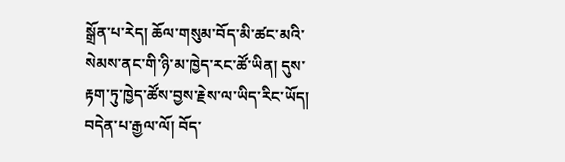སྒྲོན་པ་རེད། ཆོལ་གསུམ་བོད་མི་ཚང་མའི་སེམས་ནང་གི་ཉི་མ་ཁྱེད་རང་ཚོ་ཡིན། དུས་རྟག་ཏུ་ཁྱེད་ཚོས་བྱས་རྗེས་ལ་ཡིད་རིང་ཡོད། བདེན་པ་རྒྱལ་ལོ། བོད་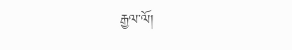རྒྱལ་ལོ།